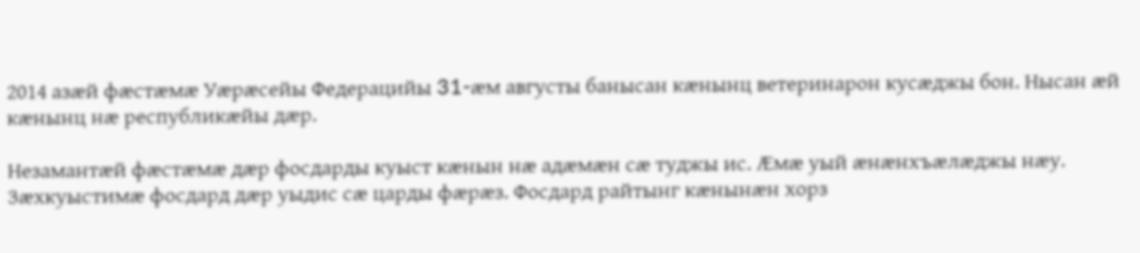2014 азæй фæстæмæ Уæрæсейы Федерацийы 31-æм августы банысан кæнынц ветеринарон кусæджы бон. Нысан æй кæнынц нæ республикæйы дæр.

Незамантæй фæстæмæ дæр фосдарды куыст кæнын нæ адæмæн сæ туджы ис. Æмæ уый æнæнхъæлæджы нæу. Зæхкуыстимæ фосдард дæр уыдис сæ царды фæрæз. Фосдард райтынг кæнынæн хорз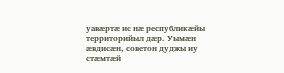уавæртæ ис нæ республикæйы территорийыл дæр. Уымæн æвдисæн, советон дуджы иу стæмтæй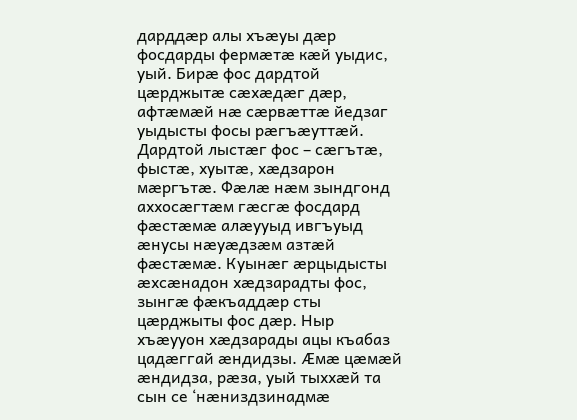дарддæр алы хъæуы дæр фосдарды фермæтæ кæй уыдис, уый. Бирæ фос дардтой цæрджытæ сæхæдæг дæр, афтæмæй нæ сæрвæттæ йедзаг уыдысты фосы рæгъæуттæй. Дардтой лыстæг фос – сæгътæ, фыстæ, хуытæ, хæдзарон мæргътæ. Фæлæ нæм зындгонд аххосæгтæм гæсгæ фосдард фæстæмæ алæууыд ивгъуыд æнусы нæуæдзæм азтæй фæстæмæ. Куынæг æрцыдысты æхсæнадон хæдзарадты фос, зынгæ фæкъаддæр сты цæрджыты фос дæр. Ныр хъæууон хæдзарады ацы къабаз цадæггай æндидзы. Æмæ цæмæй æндидза, рæза, уый тыххæй та сын се ‘нæниздзинадмæ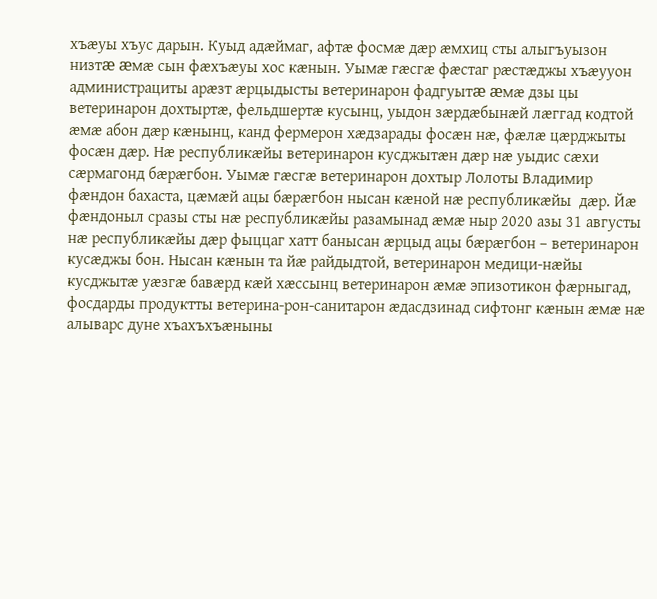хъæуы хъус дарын. Куыд адæймаг, афтæ фосмæ дæр æмхиц сты алыгъуызон низтæ æмæ сын фæхъæуы хос кæнын. Уымæ гæсгæ фæстаг рæстæджы хъæууон администрациты арæзт æрцыдысты ветеринарон фадгуытæ æмæ дзы цы ветеринарон дохтыртæ, фельдшертæ кусынц, уыдон зæрдæбынæй лæггад кодтой æмæ абон дæр кæнынц, канд фермерон хæдзарады фосæн нæ, фæлæ цæрджыты фосæн дæр. Нæ республикæйы ветеринарон кусджытæн дæр нæ уыдис сæхи сæрмагонд бæрæгбон. Уымæ гæсгæ ветеринарон дохтыр Лолоты Владимир фæндон бахаста, цæмæй ацы бæрæгбон нысан кæной нæ республикæйы  дæр. Йæ фæндоныл сразы сты нæ республикæйы разамынад æмæ ныр 2020 азы 31 августы нæ республикæйы дæр фыццаг хатт банысан æрцыд ацы бæрæгбон – ветеринарон кусæджы бон. Нысан кæнын та йæ райдыдтой, ветеринарон медици-нæйы кусджытæ уæзгæ бавæрд кæй хæссынц ветеринарон æмæ эпизотикон фæрныгад, фосдарды продуктты ветерина-рон-санитарон æдасдзинад сифтонг кæнын æмæ нæ алыварс дуне хъахъхъæныны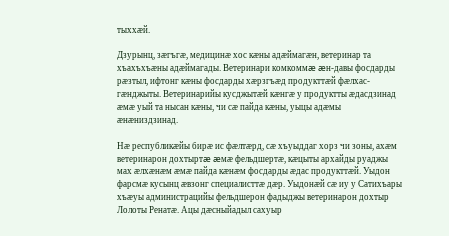тыххæй.

Дзурынц, зæгъгæ, медицинæ хос кæны адæймагæн, ветеринар та хъахъхъæны адæймагады. Ветеринари комкоммæ æн-давы фосдарды рæзтыл, ифтонг кæны фосдарды хæрзгъæд продукттæй фæлхас-гæнджыты. Ветеринарийы кусджытæй кæнгæ у продуктты æдасдзинад æмæ уый та нысан кæны, чи сæ пайда кæны, уыцы адæмы æнæниздзинад.

Нæ республикæйы бирæ ис фæлтæрд, сæ хъуыддаг хорз чи зоны, ахæм ветеринарон дохтыртæ æмæ фельдшертæ, кæцыты архайды руаджы мах æлхæнæм æмæ пайда кæнæм фосдарды æдас продукттæй. Уыдон фарсмæ кусынц æвзонг специалисттæ дæр. Уыдонæй сæ иу у Сатихъары хъæуы администрацийы фельдшерон фадыджы ветеринарон дохтыр Лолоты Ренатæ. Ацы дæсныйадыл сахуыр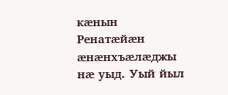кæнын Ренатæйæн æнæнхъæлæджы нæ уыд. Уый йыл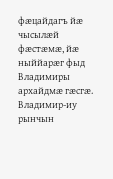фæцайдагъ йæ чысылæй фæстæмæ, йæ ныййарæг фыд Владимиры архайдмæ гæсгæ. Владимир-иу рынчын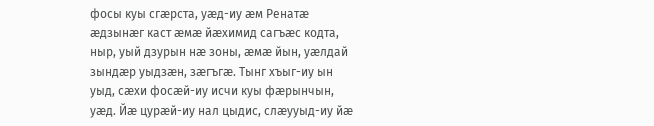фосы куы сгæрста, уæд-иу æм Ренатæ æдзынæг каст æмæ йæхимид сагъæс кодта, ныр, уый дзурын нæ зоны, æмæ йын, уæлдай зындæр уыдзæн, зæгъгæ. Тынг хъыг-иу ын уыд, сæхи фосæй-иу исчи куы фæрынчын, уæд. Йæ цурæй-иу нал цыдис, слæууыд-иу йæ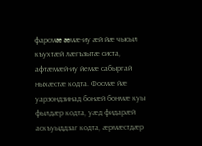фарсмæ æмæ-иу æй йæ чысыл къухтæй лæгъзытæ систа, афтæмæй-иу йемæ сабыргай ныхæстæ кодта. Фосмæ йæ уарзондзинад бонæй бонмæ куы фылдæр кодта, уæд фидарæй аскъуыддзаг кодта, æрмæстдæр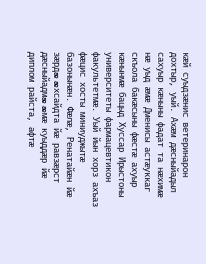кæй суыдзæнис ветеринарон дохтыр, уый. Ахæм дæсныйадыл сахуыр кæныны фадат та нæхимæ нæ уыд æмæ Дменисы астæуккаг скъола бакæсыны фæстæ ахуыр кæнынмæ бацыд Хуссар Ирыстоны университеты фармацевтикон факультетмæ. Уый йын хорз ахъаз фæцис хосты миниуджытæ  базонынæн. Фæлæ, Ренатайæн йæ зæрдæ æхсайдта йæ равзæрст дæсныйадмæ æмæ куыддæр йæ диплом райста, афтæ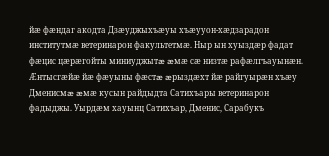йæ фæндаг акодта Дзæуджыхъæуы хъæууон-хæдзарадон институтмæ ветеринарон факультетмæ. Ныр ын хуыздæр фадат фæцис цæрæгойты миниуджытæ æмæ сæ низтæ рафæлгъауынæн. Æнтысгæйæ йæ фæуыны фæстæ æрыздæхт йæ райгуырæн хъæу Дменисмæ æмæ кусын райдыдта Сатихъары ветеринарон фадыджы. Уырдæм хауынц Сатихъар, Дменис, Сарабукъ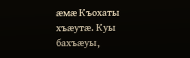æмæ Къохаты хъæутæ. Куы бахъæуы,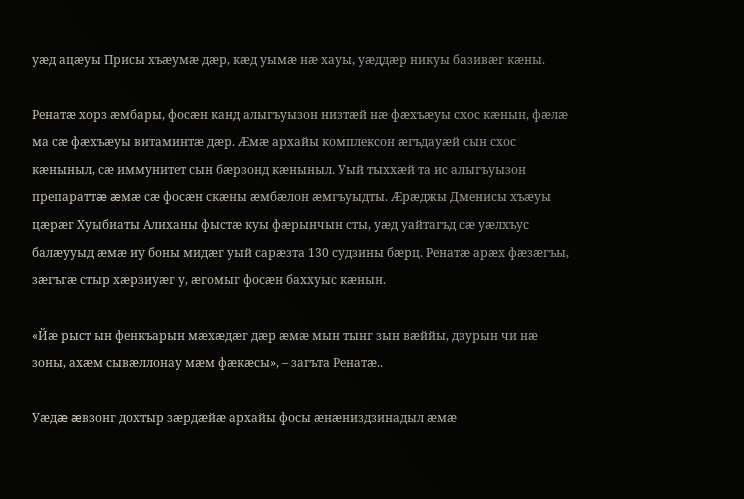уæд ацæуы Присы хъæумæ дæр, кæд уымæ нæ хауы, уæддæр никуы базивæг кæны.

Ренатæ хорз æмбары, фосæн канд алыгъуызон низтæй нæ фæхъæуы схос кæнын, фæлæ ма сæ фæхъæуы витаминтæ дæр. Æмæ архайы комплексон æгъдауæй сын схос кæныныл, сæ иммунитет сын бæрзонд кæныныл. Уый тыххæй та ис алыгъуызон препараттæ æмæ сæ фосæн скæны æмбæлон æмгъуыдты. Æрæджы Дменисы хъæуы цæрæг Хуыбиаты Алиханы фыстæ куы фæрынчын сты, уæд уайтагъд сæ уæлхъус балæууыд æмæ иу боны мидæг уый сарæзта 130 судзины бæрц. Ренатæ арæх фæзæгъы, зæгъгæ стыр хæрзиуæг у, æгомыг фосæн баххуыс кæнын.

«Йæ рыст ын фенкъарын мæхæдæг дæр æмæ мын тынг зын вæййы, дзурын чи нæ зоны, ахæм сывæллонау мæм фæкæсы», – загъта Ренатæ..

Уæдæ æвзонг дохтыр зæрдæйæ архайы фосы æнæниздзинадыл æмæ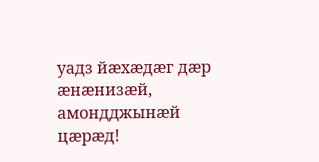уадз йæхæдæг дæр æнæнизæй, амондджынæй цæрæд!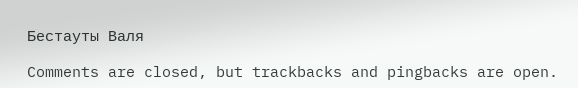Бестауты Валя

Comments are closed, but trackbacks and pingbacks are open.